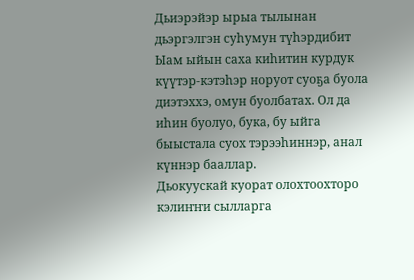Дьиэрэйэр ырыа тылынан дьэргэлгэн суһумун түһэрдибит
Ыам ыйын саха киһитин курдук күүтэр-кэтэһэр норуот суоҕа буола диэтэххэ, омун буолбатах. Ол да иһин буолуо, бука, бу ыйга быыстала суох тэрээһиннэр, анал күннэр бааллар.
Дьокуускай куорат олохтоохторо кэлиҥҥи сылларга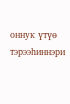оннук үтүө тэрээһиннэри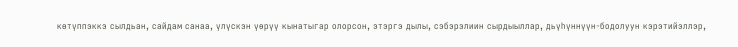көтүппэккэ сылдьан, сайдам санаа, үлүскэн үөрүү кынатыгар олорсон, этэргэ дылы, сэбэрэлиин сырдыыллар, дьүһүннүүн-бодолуун кэрэтийэллэр,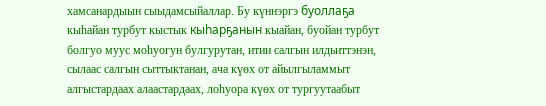хамсанардыын сыыдамсыйаллар. Бу күннэргэ буоллаҕа кыһайан турбут кыстык кыһарҕанын кыайан, буойан турбут болгуо муус моһуогун булгурутан, итии салгын илдьиттэнэн, сылаас салгын сыттыктанан, ача күөх от айылгыламмыт алгыстардаах алаастардаах, лоһуора күөх от тургуутаабыт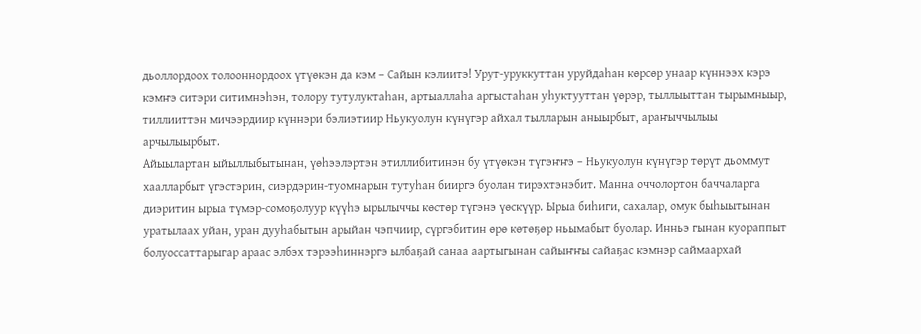дьоллордоох толооннордоох үтүөкэн да кэм – Сайын кэлиитэ! Урут-уруккуттан уруйдаһан көрсөр унаар күннээх кэрэ кэмҥэ ситэри ситимнэһэн, толору тутулуктаһан, артыаллаһа аргыстаһан уһуктууттан үөрэр, тыллыыттан тырымныыр, тиллииттэн мичээрдиир күннэри бэлиэтиир Ньукуолун күнүгэр айхал тылларын аныырбыт, араҥыччылыы арчылыырбыт.
Айыылартан ыйыллыбытынан, үөһээлэртэн этиллибитинэн бу үтүөкэн түгэҥҥэ – Ньукуолун күнүгэр төрүт дьоммут хаалларбыт үгэстэрин, сиэрдэрин-туомнарын тутуһан бииргэ буолан тирэхтэнэбит. Манна оччолортон баччаларга диэритин ырыа түмэр-сомоҕолуур күүһэ ырылыччы көстөр түгэнэ үөскүүр. Ырыа биһиги, сахалар, омук быһыытынан уратылаах уйан, уран дууһабытын арыйан чэпчиир, сүргэбитин өрө көтөҕөр ньымабыт буолар. Инньэ гынан куораппыт болуоссаттарыгар араас элбэх тэрээһиннэргэ ылбаҕай санаа аартыгынан сайыҥҥы сайаҕас кэмнэр саймаархай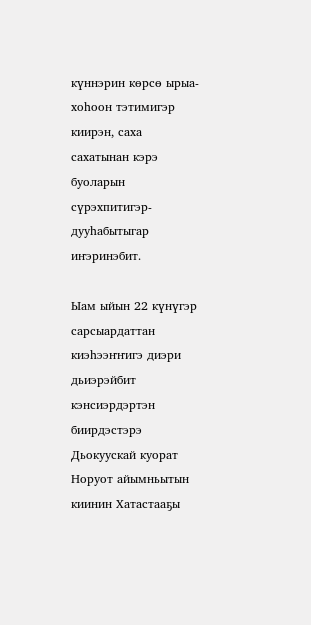күннэрин көрсө ырыа-хоһоон тэтимигэр киирэн, саха сахатынан кэрэ буоларын сүрэхпитигэр-дууһабытыгар иҥэринэбит.

Ыам ыйын 22 күнүгэр сарсыардаттан киэһээҥҥигэ диэри дьиэрэйбит кэнсиэрдэртэн биирдэстэрэ Дьокуускай куорат Норуот айымньытын киинин Хатастааҕы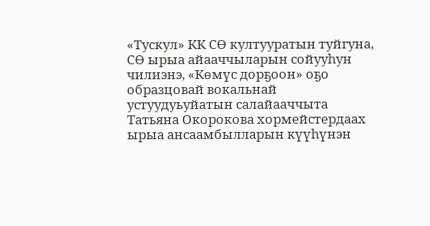«Тускул» КК СӨ култууратын туйгуна, СӨ ырыа айааччыларын сойууһун чилиэнэ, «Көмүс дорҕоон» оҕо образцовай вокальнай устуудуьуйатын салайааччыта Татьяна Окорокова хормейстердаах ырыа ансаамбылларын күүһүнэн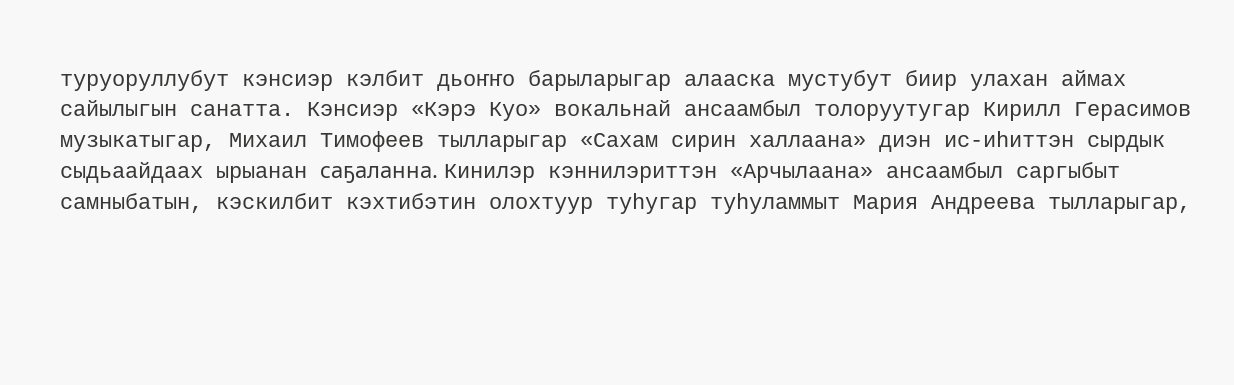туруоруллубут кэнсиэр кэлбит дьоҥҥо барыларыгар алааска мустубут биир улахан аймах сайылыгын санатта. Кэнсиэр «Кэрэ Куо» вокальнай ансаамбыл толоруутугар Кирилл Герасимов музыкатыгар, Михаил Тимофеев тылларыгар «Сахам сирин халлаана» диэн ис-иһиттэн сырдык сыдьаайдаах ырыанан саҕаланна. Кинилэр кэннилэриттэн «Арчылаана» ансаамбыл саргыбыт самныбатын, кэскилбит кэхтибэтин олохтуур туһугар туһуламмыт Мария Андреева тылларыгар,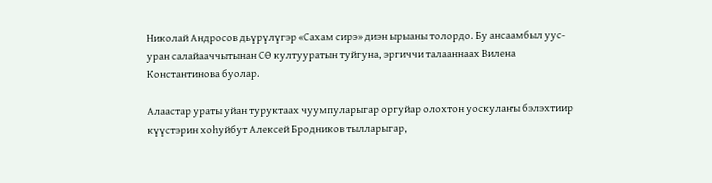Николай Андросов дьүрүлүгэр «Сахам сирэ» диэн ырыаны толордо. Бу ансаамбыл уус-уран салайааччытынан СӨ култууратын туйгуна, эргиччи талааннаах Вилена Константинова буолар.

Алаастар ураты уйан туруктаах чуумпуларыгар оргуйар олохтон уоскулаҥы бэлэхтиир күүстэрин хоһуйбут Алексей Бродников тылларыгар,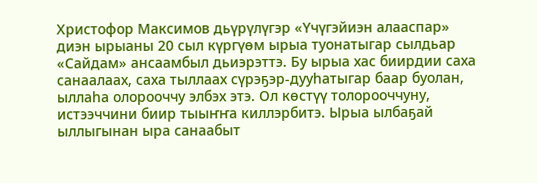Христофор Максимов дьүрүлүгэр «Үчүгэйиэн алааспар» диэн ырыаны 20 сыл күргүөм ырыа туонатыгар сылдьар «Сайдам» ансаамбыл дьиэрэттэ. Бу ырыа хас биирдии саха санаалаах, саха тыллаах сүрэҕэр-дууһатыгар баар буолан, ыллаһа олорооччу элбэх этэ. Ол көстүү толорооччуну, истээччини биир тыыҥҥа киллэрбитэ. Ырыа ылбаҕай ыллыгынан ыра санаабыт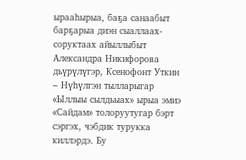ырааһырыа, баҕа санаабыт барҕарыа диэн сыаллаах-соруктаах айыллыбыт Александра Никифорова дьүрүлүгэр, Ксенофонт Уткин – Нүһүлгэн тылларыгар «Ыллыы сылдьыах» ырыа эмиэ «Сайдам» толоруутугар бэрт сэргэх, чэбдик турукка киллэрдэ. Бу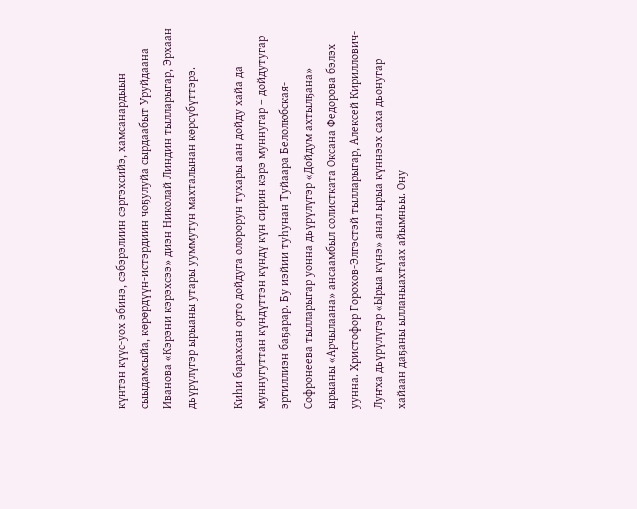күнтэн күүс-уох эбинэ, сэбэрэлиин сэргэхсийэ, хамсанардыын сыыдамсыйа, көрөрдүүн-истэрдиин чоҕулуйа сырдаабыт Уруйдаана Иванова «Кэрэни кэрэхсээ» диэн Николай Линдин тылларыгар, Эрхаан дьүрүлүгэр ырыаны утары ууммутун махталынан көрсүбүттэрэ.

Киһи барахсан орто дойдуга олорорун тухары аан дойду хайа да муннугуттан күндүттэн күндү күн сирин кэрэ муннугар – дойдутугар эргиллиэн баҕарар. Бу иэйии туһунан Туйаара Белолюбская-Софронеева тылларыгар уонна дьүрүлүгэр «Дойдум ахтылҕана» ырыаны «Арчылаана» ансаамбыл солистката Оксана Федорова бэлэх уунна. Христофор Горохов-Элгэстэй тылларыгар, Алексей Кириллович-Луҥха дьүрүлүгэр «Ырыа күнэ» анал ырыа күннээх саха дьонугар хайаан даҕаны ылланыахтаах айымньы. Ону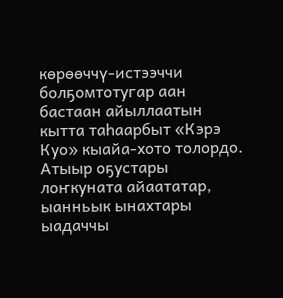көрөөччү-истээччи болҕомтотугар аан бастаан айыллаатын кытта таһаарбыт «Кэрэ Куо» кыайа-хото толордо. Атыыр оҕустары лоҥкуната айаататар, ыанньык ынахтары ыадаччы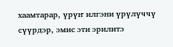хаамтарар, үрүҥ илгэни үрүлүччү сүүрдэр, эмис эти эрилитэ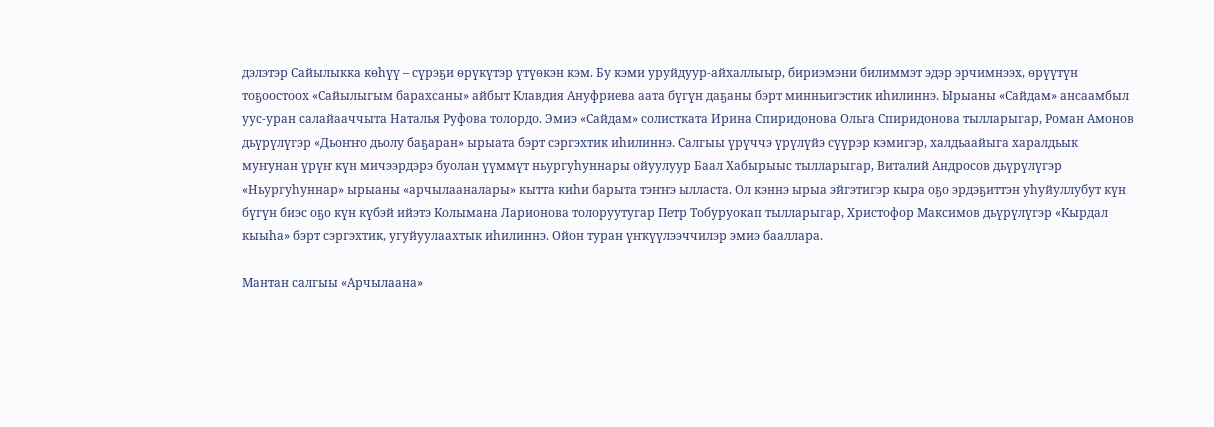дэлэтэр Сайылыкка көһүү – сүрэҕи өрүкүтэр үтүөкэн кэм. Бу кэми уруйдуур-айхаллыыр, бириэмэни билиммэт эдэр эрчимнээх, өрүүтүн тоҕоостоох «Сайылыгым барахсаны» айбыт Клавдия Ануфриева аата бүгүн даҕаны бэрт минньигэстик иһилиннэ. Ырыаны «Сайдам» ансаамбыл уус-уран салайааччыта Наталья Руфова толордо. Эмиэ «Сайдам» солистката Ирина Спиридонова Ольга Спиридонова тылларыгар, Роман Амонов дьүрүлүгэр «Дьоҥҥо дьолу баҕаран» ырыата бэрт сэргэхтик иһилиннэ. Салгыы үрүччэ үрүлүйэ сүүрэр кэмигэр, халдьаайыга харалдьык муҥунан үрүҥ күн мичээрдэрэ буолан үүммүт ньургуһуннары ойуулуур Баал Хабырыыс тылларыгар, Виталий Андросов дьүрүлүгэр «Ньургуһуннар» ырыаны «арчылааналары» кытта киһи барыта тэҥҥэ ылласта. Ол кэннэ ырыа эйгэтигэр кыра оҕо эрдэҕиттэн уһуйуллубут күн бүгүн биэс оҕо күн күбэй ийэтэ Колымана Ларионова толоруутугар Петр Тобуруокап тылларыгар, Христофор Максимов дьүрүлүгэр «Кырдал кыыһа» бэрт сэргэхтик, угуйуулаахтык иһилиннэ. Ойон туран үҥкүүлээччилэр эмиэ бааллара.

Мантан салгыы «Арчылаана»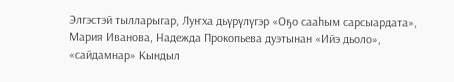Элгэстэй тылларыгар, Луҥха дьүрүлүгэр «Оҕо сааһым сарсыардата», Мария Иванова, Надежда Прокопьева дуэтынан «Ийэ дьоло», «сайдамнар» Кындыл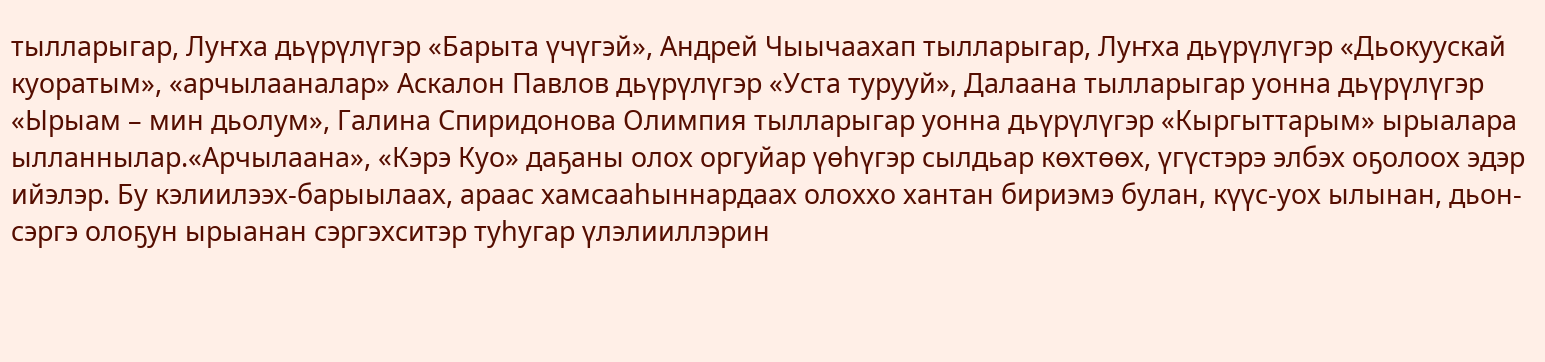тылларыгар, Луҥха дьүрүлүгэр «Барыта үчүгэй», Андрей Чыычаахап тылларыгар, Луҥха дьүрүлүгэр «Дьокуускай куоратым», «арчылааналар» Аскалон Павлов дьүрүлүгэр «Уста турууй», Далаана тылларыгар уонна дьүрүлүгэр «Ырыам – мин дьолум», Галина Спиридонова Олимпия тылларыгар уонна дьүрүлүгэр «Кыргыттарым» ырыалара ылланнылар.«Арчылаана», «Кэрэ Куо» даҕаны олох оргуйар үөһүгэр сылдьар көхтөөх, үгүстэрэ элбэх оҕолоох эдэр ийэлэр. Бу кэлиилээх-барыылаах, араас хамсааһыннардаах олоххо хантан бириэмэ булан, күүс-уох ылынан, дьон-сэргэ олоҕун ырыанан сэргэхситэр туһугар үлэлииллэрин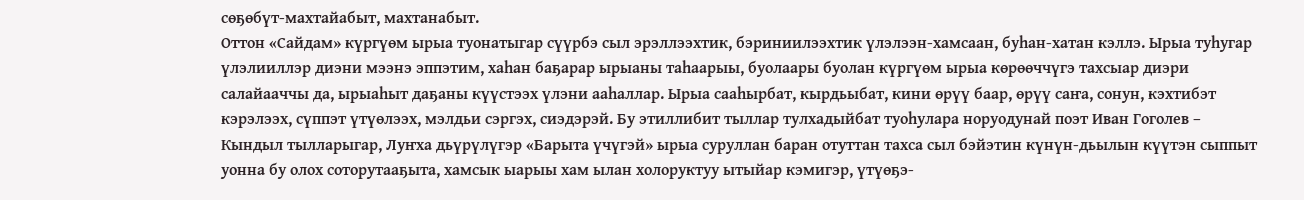сөҕөбүт-махтайабыт, махтанабыт.
Оттон «Сайдам» күргүөм ырыа туонатыгар сүүрбэ сыл эрэллээхтик, бэриниилээхтик үлэлээн-хамсаан, буһан-хатан кэллэ. Ырыа туһугар үлэлииллэр диэни мээнэ эппэтим, хаһан баҕарар ырыаны таһаарыы, буолаары буолан күргүөм ырыа көрөөччүгэ тахсыар диэри салайааччы да, ырыаһыт даҕаны күүстээх үлэни ааһаллар. Ырыа сааһырбат, кырдьыбат, кини өрүү баар, өрүү саҥа, сонун, кэхтибэт кэрэлээх, сүппэт үтүөлээх, мэлдьи сэргэх, сиэдэрэй. Бу этиллибит тыллар тулхадыйбат туоһулара норуодунай поэт Иван Гоголев – Кындыл тылларыгар, Луҥха дьүрүлүгэр «Барыта үчүгэй» ырыа суруллан баран отуттан тахса сыл бэйэтин күнүн-дьылын күүтэн сыппыт уонна бу олох соторутааҕыта, хамсык ыарыы хам ылан холоруктуу ытыйар кэмигэр, үтүөҕэ-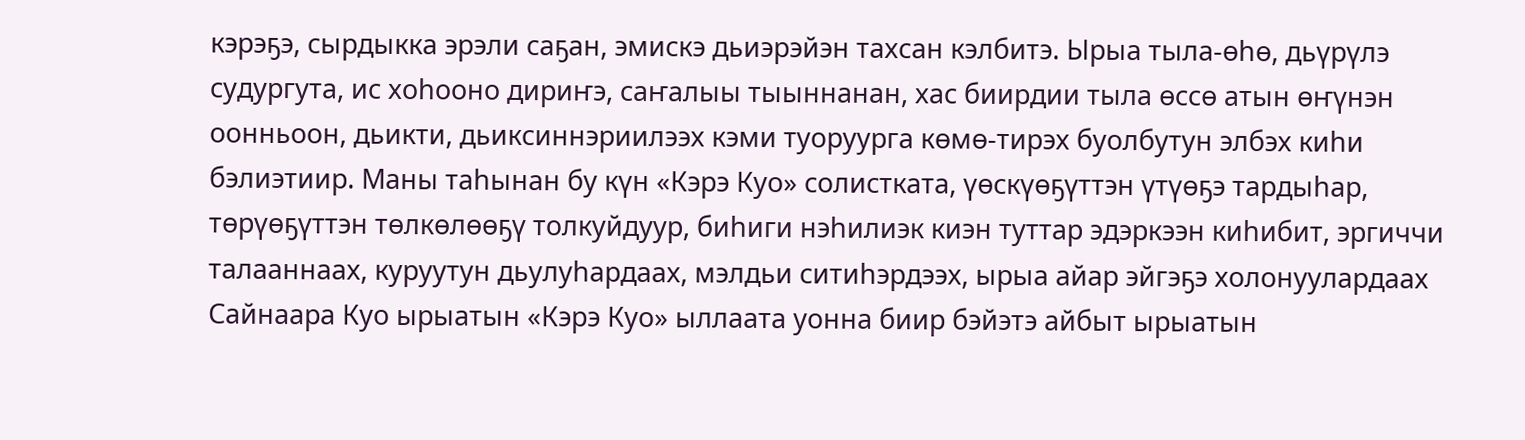кэрэҕэ, сырдыкка эрэли саҕан, эмискэ дьиэрэйэн тахсан кэлбитэ. Ырыа тыла-өһө, дьүрүлэ судургута, ис хоһооно дириҥэ, саҥалыы тыыннанан, хас биирдии тыла өссө атын өҥүнэн оонньоон, дьикти, дьиксиннэриилээх кэми туоруурга көмө-тирэх буолбутун элбэх киһи бэлиэтиир. Маны таһынан бу күн «Кэрэ Куо» солистката, үөскүөҕүттэн үтүөҕэ тардыһар, төрүөҕүттэн төлкөлөөҕү толкуйдуур, биһиги нэһилиэк киэн туттар эдэркээн киһибит, эргиччи талааннаах, куруутун дьулуһардаах, мэлдьи ситиһэрдээх, ырыа айар эйгэҕэ холонуулардаах Сайнаара Куо ырыатын «Кэрэ Куо» ыллаата уонна биир бэйэтэ айбыт ырыатын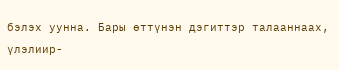бэлэх уунна. Бары өттүнэн дэгиттэр талааннаах, үлэлиир-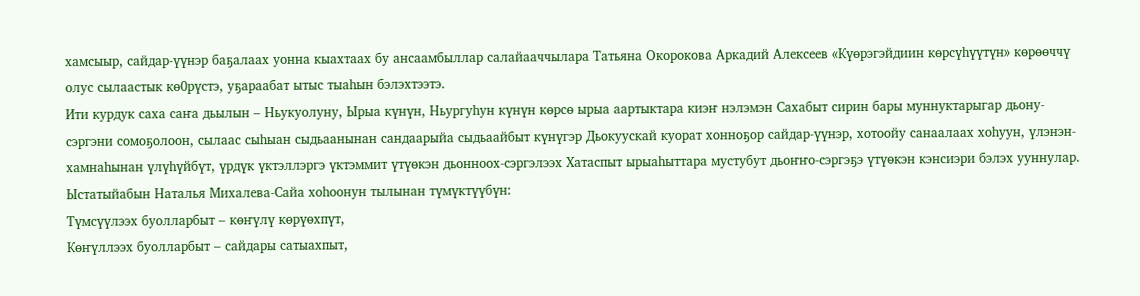хамсыыр, сайдар-үүнэр баҕалаах уонна кыахтаах бу ансаамбыллар салайааччылара Татьяна Окорокова Аркадий Алексеев «Күөрэгэйдиин көрсүһүүтүн» көрөөччү олус сылаастык кө0рүстэ, уҕараабат ытыс тыаһын бэлэхтээтэ.
Ити курдук саха саҥа дьылын – Ньукуолуну, Ырыа күнүн, Ньургуһун күнүн көрсө ырыа аартыктара киэҥ нэлэмэн Сахабыт сирин бары муннуктарыгар дьону-сэргэни сомоҕолоон, сылаас сыһыан сыдьаанынан сандаарыйа сыдьаайбыт күнүгэр Дьокуускай куорат хонноҕор сайдар-үүнэр, хотоойу санаалаах хоһуун, үлэнэн-хамнаһынан үлүһүйбүт, үрдүк үктэллэргэ үктэммит үтүөкэн дьонноох-сэргэлээх Хатаспыт ырыаһыттара мустубут дьоҥҥо-сэргэҕэ үтүөкэн кэнсиэри бэлэх ууннулар. Ыстатыйабын Наталья Михалева-Сайа хоһоонун тылынан түмүктүүбүн:
Түмсүүлээх буолларбыт – көҥүлү көрүөхпүт,
Көҥүллээх буолларбыт – сайдары сатыахпыт,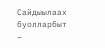Сайдыылаах буолларбыт –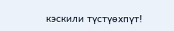кэскили түстүөхпүт!